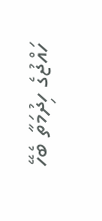ހައްޖުގެ ހިދުމަތާ ބެހޭ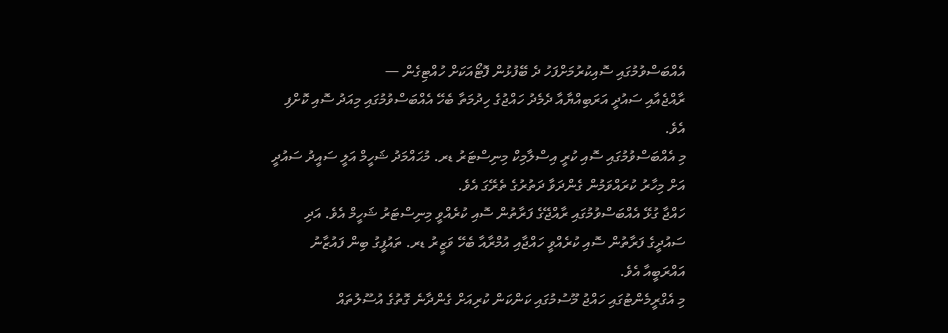އެއްބަސްވުމުގައި ސޮއިކުރުމަށްފަހު ދެ ބޭފުޅުން ފޮޓޯއަކަށް ހުއްޓިގެން —
ރާއްޖެއާއި ސައުދީ އަރަބިއްޔާއާ ދެމެދު ހައްޖުގެ ހިދުމަތާ ބެހޭ އެއްބަސްވުމުގައި މިއަދު ސޮއި ކޮށްފި އެވެ.
މި އެއްބަސްވުމުގައި ސޮއި ކުރީ އިސްލާމިކް މިނިސްޓަރު ޑރ. މުޙައްމަދު ޝަހީމް އަލީ ސައީދު ސައުދީ އަށް މިހާރު ކުރައްވަމުން ގެންދަވާ ދަތުރުގެ ތެރޭގަ އެވެ.
ހައްޖާ ގުޅޭ އެއްބަސްވުމުގައި ރާއްޖޭގެ ފަރާތުން ސޮއި ކުރެއްވީ މިނިސްޓަރު ޝަހީމް އެވެ. އަދި ސައުދީގެ ފަރާތުން ސޮއި ކުރެއްވީ ހައްޖާއި އުމްރާއާ ބެހޭ ވަޒީރު ޑރ. ތައުފީގު ބިން ފައުޒާނު އައްރަބީއާ އެވެ.
މި އެގްރީމެންޓުގައި ހައްޖު މޫސުމުގައި ކަންކަން ކުރިއަށް ގެންދާނެ ގޮތުގެ އުސޫލުތައް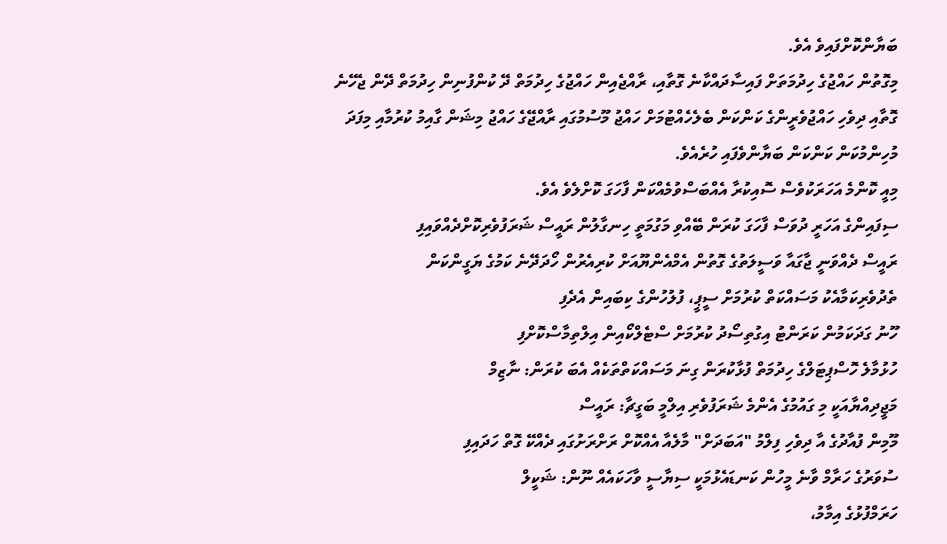ބަޔާންކޮށްފައިވެ އެވެ.
މިގޮތުން ހައްޖުގެ ހިދުމަތަށް ފައިސާދައްކާނެ ގޮތާއި، ރާއްޖެއިން ހައްޖުގެ ހިދުމަތް ދޭ ކުންފުނިން ހިދުމަތް ދޭން ޖެހޭނެ ގޮތާއި ދިވެހި ހައްޖުވެރީންގެ ކަންކަން ބެލެހެއްޓުމަށް ހައްޖު މޫސުމުގައި ރާއްޖޭގެ ހައްޖު މިޝަން ގާއިމު ކުރުމާއި މިފަދަ މުހިންމުކަން ކަންކަން ބަޔާންވެފައި ހުރެއެވެ.
މިއީ ކޮންމެ އަހަރަކުވެސް ސޮއިކުރާ އެއްބަސްވުމެއްކަން ފާހަގަ ކޮށްލެވެ އެވެ.
ސިފައިންގެ އަހަރީ ދުވަސް ފާހަގަ ކުރަން ބޭއްވި މަގުމަތީ ހިނގާލުން ރައީސް ޝަރަފުވެރިކޮށްދެއްވައިފި
ރައީސް ދެއްވަނީ ޖާގައާ ވަސީލަތުގެ ގޮތުން އެމްއެންޔޫއަށް ކުރިއެރުން ހޯދަދޭނެ ކަމުގެ ޔަގީންކަން
ތެދުވެރިކަމާއެކު މަސައްކަތް ކުރުމަށް ސީޕީ، ފުލުހުންގެ ކިބައިން އެދެފި
ހޫނު ގަދަކަމުން ކަރަންޓު އިގުތިސޯދު ކުރުމަށް ސްޓެލްކޯއިން އިލްތިމާސްކޮށްފި
ހުޅުމާލެ ހޮސްޕިޓަލްގެ ހިދުމަތް ފުޅާކުރަން ގިނަ މަސައްކަތްތަކެއް އެބަ ކުރަން: ނާޒިމް
މަޖީދިއްޔާއަކީ މި ގައުމުގެ އެންމެ ޝަރަފުވެރި އިލްމީ ބަގީޗާ: ރައީސް
މޫމިން ފުއާދުގެ އާ ދިވެހި ފިލްމު "އަބަދަށް" މާލެއާ އެއްކޮށް ރަށްރަށުގައި ދެއްކޭ ގޮތް ހަދައިފި
ސުވަރުގެ ހަރާމް ވާނެ މީހުން ކަނޑައެޅުމަކީ ސިޔާސީ ވާހަކައެއް ނޫން: ޝަކީލް
ހަރަމްފުޅުގެ އިމާމު،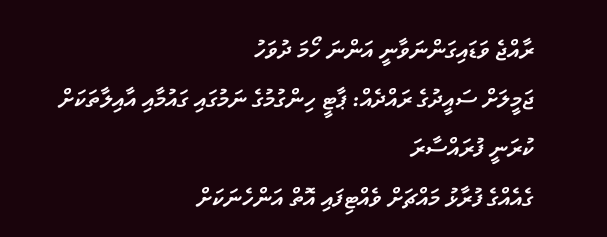ރާއްޖެ ވަޑައިގަންނަވާނީ އަންނަ ހޯމަ ދުވަހު
ޖަމީލަށް ސައީދުގެ ރައްދެއް: ޕާޓީ ހިންގުމުގެ ނަމުގައި ގައުމާއި އާއިލާތަކަށް ކުރަނީ ފުރައްސާރަ
ގެއެއްގެ ފުރާޅު މައްޗަށް ވެއްޓިފައި އޮތް އަންހެނަކަށް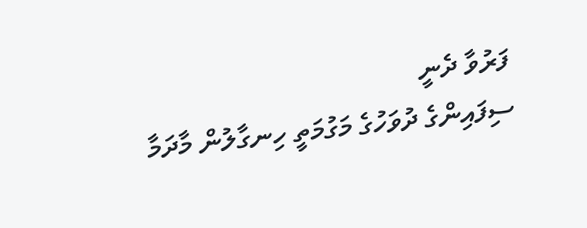ފަރުވާ ދެނީ
ސިފައިންގެ ދުވަހުގެ މަގުމަތީ ހިނގާލުން މާދަމާ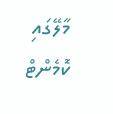މާލޭގައި
ކޮމެންޓް